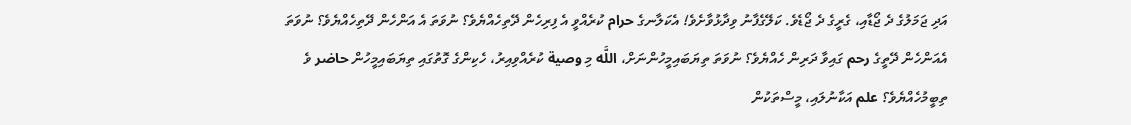އަދި ޖަމަލުގެ ދެ ޖޯޑާއި، ގެރީގެ ދެ ޖޯޑެވެ. ކަލޭގެފާނު ވިދާޅުވާށެވެ! އެކަލާނގެ حرام ކުރެއްވީ އެ ފިރިހެން ދޭތިހެއްޔެވެ؟ ނުވަތަ އެ އަންހެން ދޭތިހެއްޔެވެ؟ ނުވަތަ އެއަންހެން ދޭތީގެ رحم ގައިވާ ދަރިން ހެއްޔެވެ؟ ނުވަތަ ތިޔަބައިމީހުންނަށް، اللَّه މި وصية ކުރެއްވިއިރު، ހެކިންގެ ގޮތުގައި ތިޔަބައިމީހުން حاضر ވެ ތިބީމުހެއްޔެވެ؟ علم އަކާނުލައި، މީސްތަކުން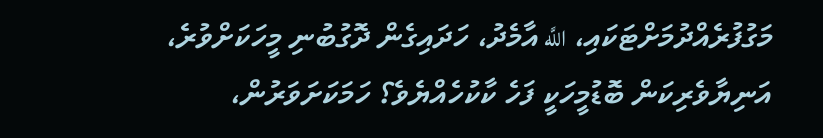މަގުފުރެއްދުމަށްޓަކައި، اللَّه އާމެދު، ހަދައިގެން ދޮގުބުނި މީހަކަށްވުރެ، އަނިޔާވެރިކަން ބޮޑުމީހަކީ ފަހެ ކާކުހެއްޔެވެ؟ ހަމަކަށަވަރުން،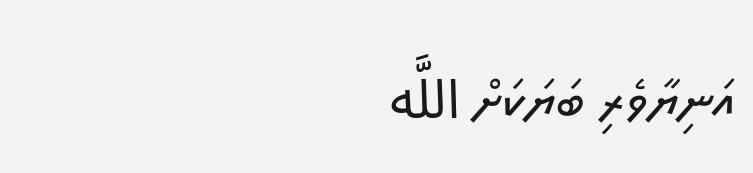އަނިޔާވެރި ބަޔަކަށް اللَّه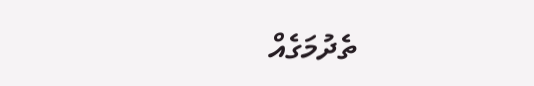ތެދުމަގެއް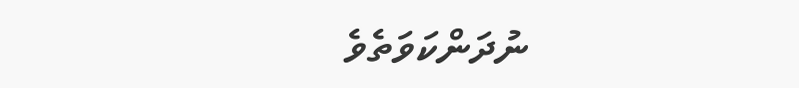ނުދަންކަވަތެވެ